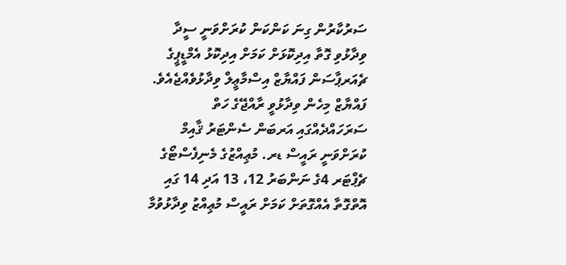ސަރުކާރުން ގިނަ ކަންކަން ކުރަށްވަނީ ސީދާ ވިދާޅުވި ގޮތާ އިދިކޮޅަށް ކަމަށް އިދިކޮޅު އެމްޑީޕީގެ ޗެއަރޕާސަން ފައްޔާޒް އިސްމާޢީލް ވިދާޅުވެއްޖެއެވެ.
ފައްޔާޒް މިހެން ވިދާޅުވީ ރާއްޖޭގެ ހަތް ސަރަހައްދެއްގައި އަރބަން ސެންޓަރު ޤާއިމް ކުރަށްވަނީ ރައީސް ޑރ. މުޢިއްޒުގެ މެނިފެސްޓޯގެ ޗެޕްޓަރ 4ގެ ނަންބަރު 12، 13 އަދި 14 ގައި އޮތްގޮތާ އެއްގޮތަށް ކަމަށް ރައީސް މުޢިއްޒު ވިދާޅުވުމާ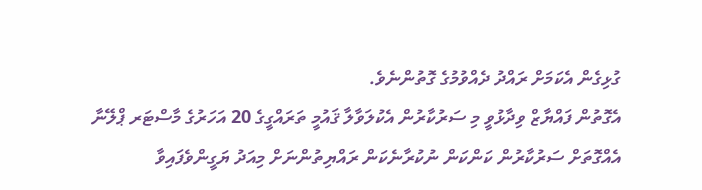ގުޅިގެން އެކަމަށް ރައްދު ދެއްވުމުގެ ގޮތުންނެވެ.
އެގޮތުން ފައްޔާޒް ވިދާޅުވީ މި ސަރުކާރުން އެކުލަވާލާ ޤައުމީ ތަރައްގީގެ 20 އަހަރުގެ މާސްޓަރ ޕްލޭނާ އެއްގޮތަށް ސަރުކާރުން ކަންކަން ނުކުރާނެކަން ރައްޔިތުންނަށް މިއަދު ޔަގީންވެފައިވާ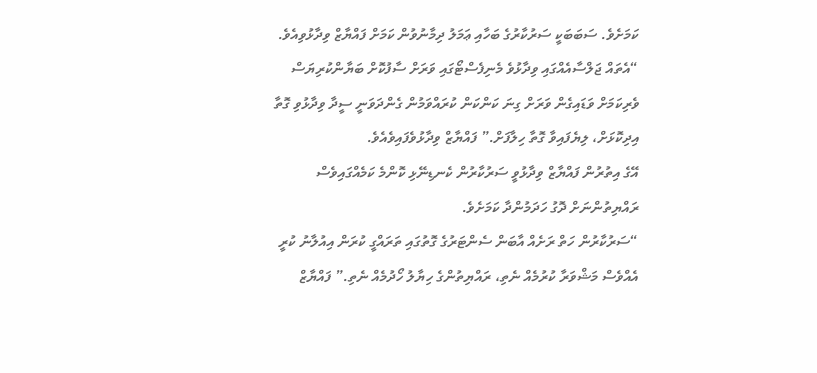ކަމަށެވެ. ސަބަބަކީ ސަރުކާރުގެ ބަހާއި ޢަމަލު ދިމާނުވުން ކަމަށް ފައްޔާޒް ވިދާޅުވިއެވެ.
“އެތައް ޖަލްސާއެއްގައި ވިދާޅުވެ މެނިފެސްޓޯގައި ވަރަށް ސާފުކޮށް ބަޔާންކުރިޔަސް ވެރިކަމަށް ވަޑައިގެން ވަރަށް ގިނަ ކަންކަން ކުރައްވަމުން ގެންދަވަނީ ސީދާ ވިދާޅުވި ގޮތާ އިދިކޮޅަށް، ލިޔެފައިވާ ގޮތާ ހިލާފަށް.” ފައްޔާޒް ވިދާޅުވެފައިވެއެވެ.
އޭގެ އިތުރުން ފައްޔާޒް ވިދާޅުވީ ސަރުކާރުން ކެނޑިނޭޅި ކޮންމެ ކަމެއްގައިވެސް ރައްޔިތުންނަށް ދޮގު ހަދަމުންދާ ކަމަށެވެ.
“ސަރުކާރުން ހަތް ރަށެއް އާބަން ސެންޓަރުގެ ގޮތުގައި ތަރައްގީ ކުރަން އިއުލާނު ކުރީ އެއްވެސް މަޝްވަރާ ކުރުމެއް ނެތި، ރައްޔިތުންގެ ހިޔާލު ހޯދުމެއް ނެތި.” ފައްޔާޒް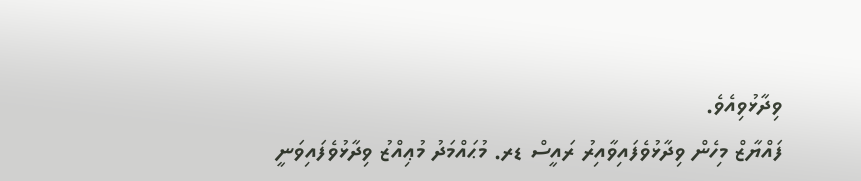ވިދާޅުވިއެވެ.
ފައްޔާޒް މިހެން ވިދާޅުވެފައިވާއިރު ރައީސް ޑރ. މުޙައްމަދު މުޢިއްޒު ވިދާޅުވެފައިވަނީ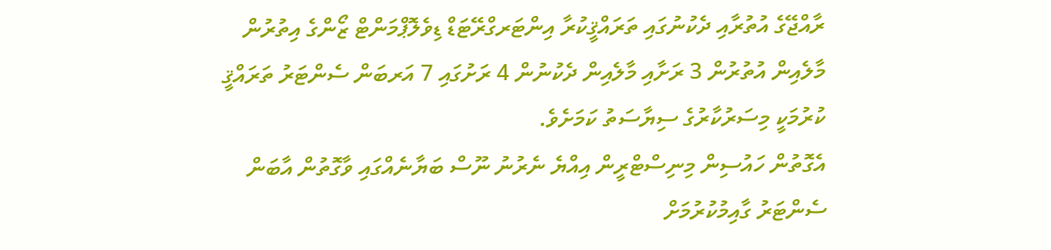ރާއްޖޭގެ އުތުރާއި ދެކުނުގައި ތަރައްޤީކުރާ އިންޓަރގްރޭޓަޑް ޑިވެލޮޕްމަންޓް ޒޯންގެ އިތުރުން މާލެއިން އުތުރުން 3 ރަށާއި މާލެއިން ދެކުނުން 4 ރަށުގައި 7 އަރބަން ސެންޓަރު ތަރައްޤީ ކުރުމަކީ މިސަރުކާރުގެ ސިޔާސަތު ކަމަށެވެ.
އެގޮތުން ހައުސިން މިނިސްޓްރީން އިއްޔެ ނެރުނު ނޫސް ބަޔާނެއްގައި ވާގޮތުން އާބަން ސެންޓަރު ގާއިމުކުރުމަށް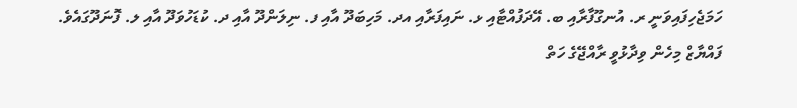ހަމަޖެހިފައިވަނީ ރ. އުނގޫފާރާއި ބ. އޭދަފުއްޓާއި ޅ. ނައިފަރާއި އދ. މަހިބަދޫ އާއި ފ. ނިލަންދޫ އާއި ދ. ކުޑަހުވަދޫ އާއި ލ. ފޮނަދޫގައެވެ.
ފައްޔާޒް މިހެން ވިދާޅުވީ ރާއްޖޭގެ ހަތް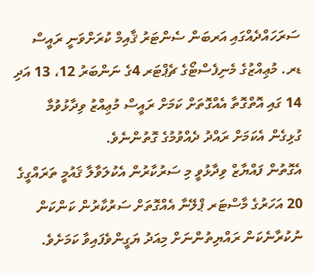ސަރަހައްދެއްގައި އަރބަން ސެންޓަރު ޤާއިމް ކުރަށްވަނީ ރައީސް ޑރ. މުޢިއްޒުގެ މެނިފެސްޓޯގެ ޗެޕްޓަރ 4ގެ ނަންބަރު 12، 13 އަދި 14 ގައި އޮތްގޮތާ އެއްގޮތަށް ކަމަށް ރައީސް މުޢިއްޒު ވިދާޅުވުމާ ގުޅިގެން އެކަމަށް ރައްދު ދެއްވުމުގެ ގޮތުންނެވެ.
އެގޮތުން ފައްޔާޒް ވިދާޅުވީ މި ސަރުކާރުން އެކުލަވާލާ ޤައުމީ ތަރައްގީގެ 20 އަހަރުގެ މާސްޓަރ ޕްލޭނާ އެއްގޮތަށް ސަރުކާރުން ކަންކަން ނުކުރާނެކަން ރައްޔިތުންނަށް މިއަދު ޔަގީންވެފައިވާ ކަމަށެވެ.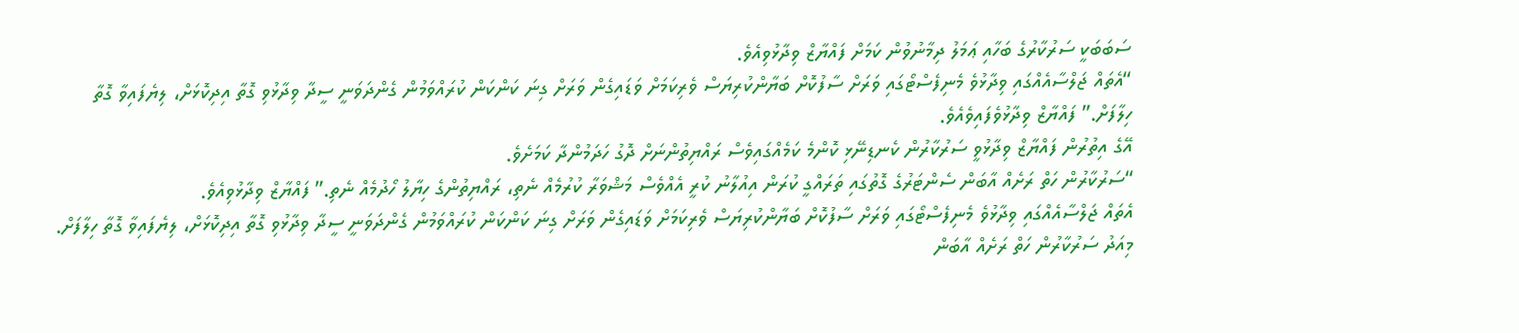ސަބަބަކީ ސަރުކާރުގެ ބަހާއި ޢަމަލު ދިމާނުވުން ކަމަށް ފައްޔާޒް ވިދާޅުވިއެވެ.
“އެތައް ޖަލްސާއެއްގައި ވިދާޅުވެ މެނިފެސްޓޯގައި ވަރަށް ސާފުކޮށް ބަޔާންކުރިޔަސް ވެރިކަމަށް ވަޑައިގެން ވަރަށް ގިނަ ކަންކަން ކުރައްވަމުން ގެންދަވަނީ ސީދާ ވިދާޅުވި ގޮތާ އިދިކޮޅަށް، ލިޔެފައިވާ ގޮތާ ހިލާފަށް.” ފައްޔާޒް ވިދާޅުވެފައިވެއެވެ.
އޭގެ އިތުރުން ފައްޔާޒް ވިދާޅުވީ ސަރުކާރުން ކެނޑިނޭޅި ކޮންމެ ކަމެއްގައިވެސް ރައްޔިތުންނަށް ދޮގު ހަދަމުންދާ ކަމަށެވެ.
“ސަރުކާރުން ހަތް ރަށެއް އާބަން ސެންޓަރުގެ ގޮތުގައި ތަރައްގީ ކުރަން އިއުލާނު ކުރީ އެއްވެސް މަޝްވަރާ ކުރުމެއް ނެތި، ރައްޔިތުންގެ ހިޔާލު ހޯދުމެއް ނެތި.” ފައްޔާޒް ވިދާޅުވިއެވެ.
އެތައް ޖަލްސާއެއްގައި ވިދާޅުވެ މެނިފެސްޓޯގައި ވަރަށް ސާފުކޮށް ބަޔާންކުރިޔަސް ވެރިކަމަށް ވަޑައިގެން ވަރަށް ގިނަ ކަންކަން ކުރައްވަމުން ގެންދަވަނީ ސީދާ ވިދާޅުވި ގޮތާ އިދިކޮޅަށް، ލިޔެފައިވާ ގޮތާ ހިލާފަށް. މިއަދު ސަރުކާރުން ހަތް ރަށެއް އާބަން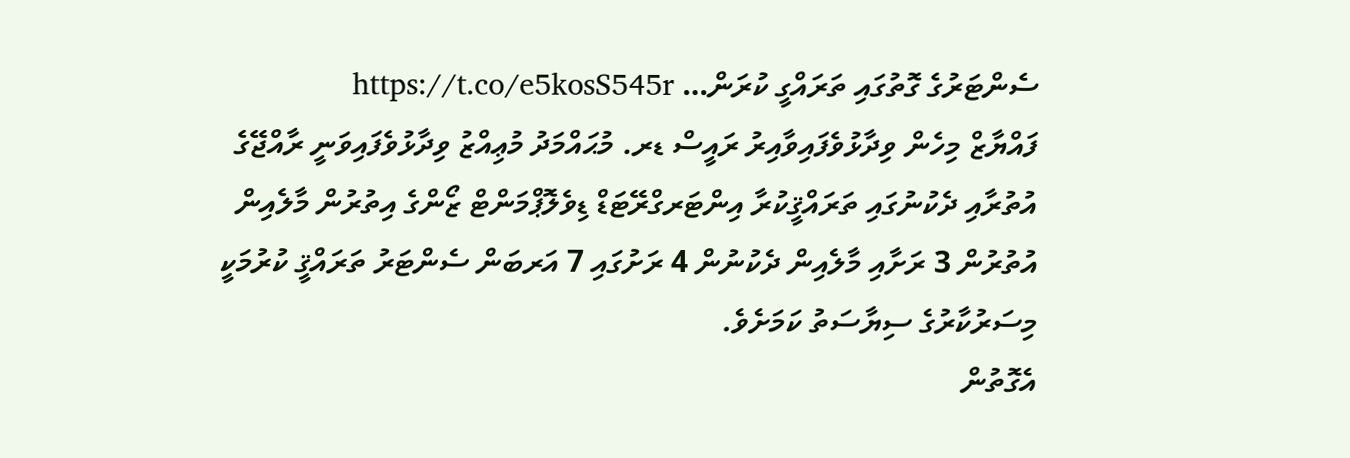ސެންޓަރުގެ ގޮތުގައި ތަރައްގީ ކުރަން… https://t.co/e5kosS545r
ފައްޔާޒް މިހެން ވިދާޅުވެފައިވާއިރު ރައީސް ޑރ. މުޙައްމަދު މުޢިއްޒު ވިދާޅުވެފައިވަނީ ރާއްޖޭގެ އުތުރާއި ދެކުނުގައި ތަރައްޤީކުރާ އިންޓަރގްރޭޓަޑް ޑިވެލޮޕްމަންޓް ޒޯންގެ އިތުރުން މާލެއިން އުތުރުން 3 ރަށާއި މާލެއިން ދެކުނުން 4 ރަށުގައި 7 އަރބަން ސެންޓަރު ތަރައްޤީ ކުރުމަކީ މިސަރުކާރުގެ ސިޔާސަތު ކަމަށެވެ.
އެގޮތުން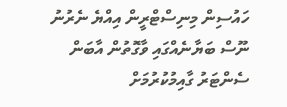ހައުސިން މިނިސްޓްރީން އިއްޔެ ނެރުނު ނޫސް ބަޔާނެއްގައި ވާގޮތުން އާބަން ސެންޓަރު ގާއިމުކުރުމަށް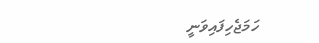ހަމަޖެހިފައިވަނީ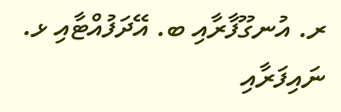ރ. އުނގޫފާރާއި ބ. އޭދަފުއްޓާއި ޅ. ނައިފަރާއި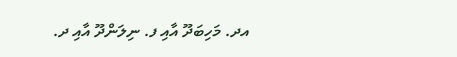އދ. މަހިބަދޫ އާއި ފ. ނިލަންދޫ އާއި ދ.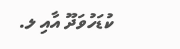ކުޑަހުވަދޫ އާއި ލ.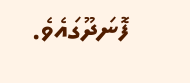ފޮނަދޫގައެވެ.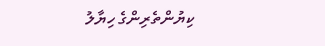ކިޔުންތެރިންގެ ހިޔާލު